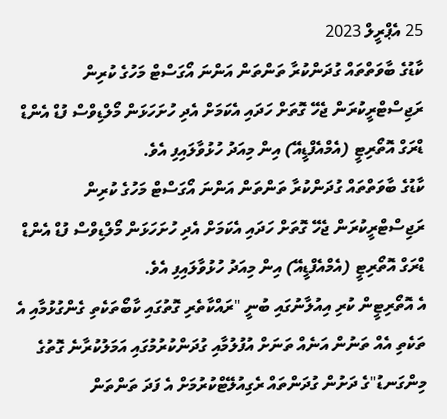25 އެޕްރީލް 2023
ކާޑުގެ ބާވަތްތައް ގުދަންކުރާ ތަންތަން އަންނަ އޯގަސްޓް މަހުގެ ކުރިން ރަޖިސްޓްރީކުރަން ޖެހޭ ގޮތަށް ހަދައި އެކަމަށް އެދި ހުށަހަޅަން މޯލްޑިވްސް ފުޑް އެންޑް ޑްރަގް އޮތޯރިޓީ (އެމްއެފްޑީއޭ) އިން މިއަދު ހުޅުވާލައިފި އެވެ.
ކާޑުގެ ބާވަތްތައް ގުދަންކުރާ ތަންތަން އަންނަ އޯގަސްޓް މަހުގެ ކުރިން ރަޖިސްޓްރީކުރަން ޖެހޭ ގޮތަށް ހަދައި އެކަމަށް އެދި ހުށަހަޅަން މޯލްޑިވްސް ފުޑް އެންޑް ޑްރަގް އޮތޯރިޓީ (އެމްއެފްޑީއޭ) އިން މިއަދު ހުޅުވާލައިފި އެވެ.
އެ އޮތޯރިޓީން ކުރި އިއުލާނުގައި ބުނީ "ރައްކާތެރި ގޮތުގައި ކާބޯތަކެތި ގެންގުޅުމާއި އެ ތަކެތި އެއް ތަނުން އަނެއް ތަނަށް އުފުލުމާއި ގުދަންކުރުމުގައި އަމަލުކުރާނެ ގޮތުގެ މިންގަނޑު"ގެ ދަށުން ގުދަންތައް ރެގިއުލޭޓްކުރުމަށް އެ ފަދަ ތަންތަން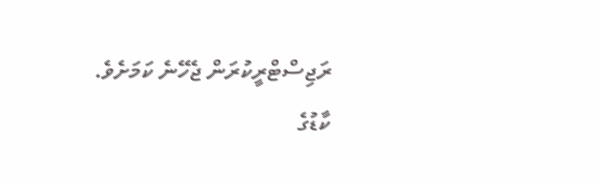ރަޖިސްޓްރީކުރަން ޖެހޭނެ ކަމަށެވެ.
ކާޑުގެ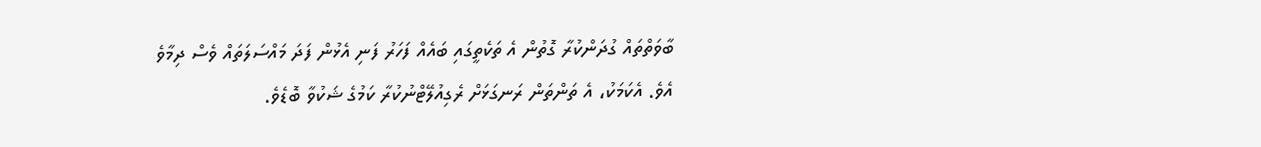ބާވަތްތައް ގުދަންކުރާ ގޮތުން އެ ތަކެތީގައި ބައެއް ފަހަރު ފަނި އެޅުން ފަދަ މައްސަލަތައް ވެސް ދިމާވެ އެވެ. އެކަމަކު، އެ ތަންތަން ރަނގަޅަށް ރެގިއުލޭޓްނުކުރާ ކަމުގެ ޝަކުވާ ބޮޑެވެ.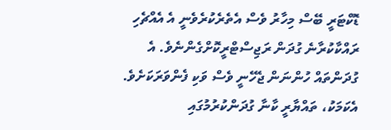ޑޮކްޓަރީ ބޭސް މިހާރު ވެސް އެތެރެކުރެވެނީ އެ އެއްޗެހި ރައްކާކުރާނެ ގުދަން ރަޖިސްޓްރީކޮށްގެންނެވެ. އެ ގުދަންތައް ހުންނަން ޖެހޭނީ ވެސް ވަކި ފެންވަރަކަށެވެ. އެކަމަކު، ތައްޔާރީ ކާނާ ގުދަންކުރުމުގައި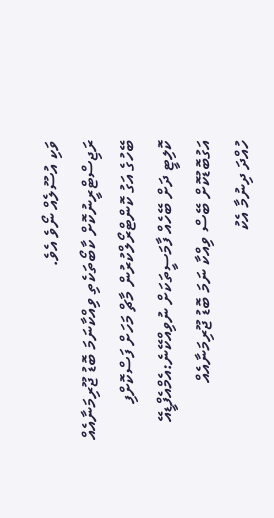ވަކި އުސޫލެއް ނޯވެ އެވެ.
ރަޖިސްޓްރީނުކޮށް ކާބޯތަކެތި ވިއްކާނަމަ ބޮޑު ޖޫރިމަނާއެއް
ބޭހުގެ އަގު ކޮންޓްރޯލްކުރުން މާޗް މަހަށް ފަސްކޮށްފި
ކޮލިޓީ ދަށް ބޭހެއް ފާމަސީތަކަށް ނުވިއްކޭނެ:އެމްއެފްޑީއޭ
އަގުބޮޑުކޮށް ބޭސް ވިއްކާ ނަމަ ބޮޑު ޖޫރިމަނާއެއް
ހުއްދަ ދިނުމާ އެކު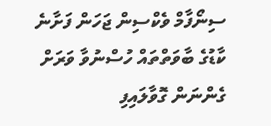ސިނޯފާމް ވެކްސިން ޖަހަން ފަށާނެ
ކާޑުގެ ބާވަތްތައް ހުސްނުވާ ވަރަށް ގެންނަން ގޮވާލައިފި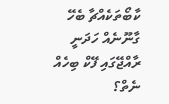ކާބޯތަކެއްޗާ ބެހޭ ގާނޫނެއް ހަދަނީ
ރާއްޖޭގައި ފޭކް ބިހެއް ނެތް؟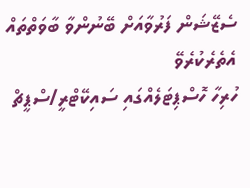ސެޒޭޝަން ފަރުވާއަށް ބޭނުންވާ ބާވަތްތައް އެތެރެކުރެވޭ
ހުރިހާ ހޮސްޕިޓަލެއްގައި ސައިކޭޓްރީ/ސްޕީޗް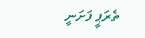ތެރަޕީ ފަށަނީ